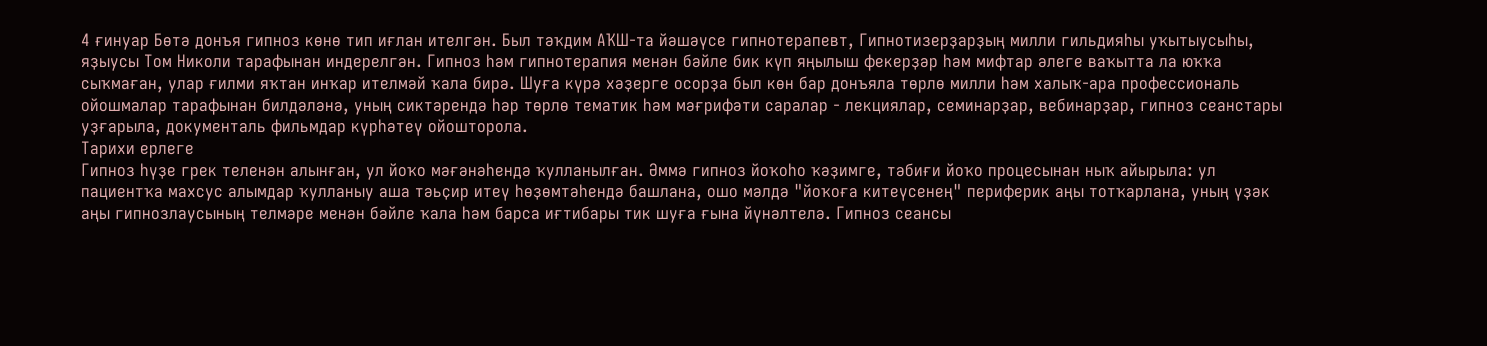4 ғинуар Бөтә донъя гипноз көнө тип иғлан ителгән. Был тәҡдим АҠШ-та йәшәүсе гипнотерапевт, Гипнотизерҙарҙың милли гильдияһы уҡытыусыһы, яҙыусы Том Николи тарафынан индерелгән. Гипноз һәм гипнотерапия менән бәйле бик күп яңылыш фекерҙәр һәм мифтар әлеге ваҡытта ла юҡҡа сыҡмаған, улар ғилми яҡтан инҡар ителмәй ҡала бирә. Шуға күрә хәҙерге осорҙа был көн бар донъяла төрлө милли һәм халыҡ-ара профессиональ ойошмалар тарафынан билдәләнә, уның сиктәрендә һәр төрлө тематик һәм мәғрифәти саралар - лекциялар, семинарҙар, вебинарҙар, гипноз сеанстары уҙғарыла, документаль фильмдар күрһәтеү ойошторола.
Тарихи ерлеге
Гипноз һүҙе грек теленән алынған, ул йоҡо мәғәнәһендә ҡулланылған. Әммә гипноз йоҡоһо ҡәҙимге, тәбиғи йоҡо процесынан ныҡ айырыла: ул пациентҡа махсус алымдар ҡулланыу аша тәьҫир итеү һөҙөмтәһендә башлана, ошо мәлдә "йоҡоға китеүсенең" периферик аңы тотҡарлана, уның үҙәк аңы гипнозлаусының телмәре менән бәйле ҡала һәм барса иғтибары тик шуға ғына йүнәлтелә. Гипноз сеансы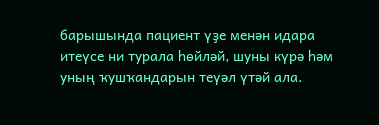барышында пациент үҙе менән идара итеүсе ни турала һөйләй, шуны күрә һәм уның ҡушҡандарын теүәл үтәй ала.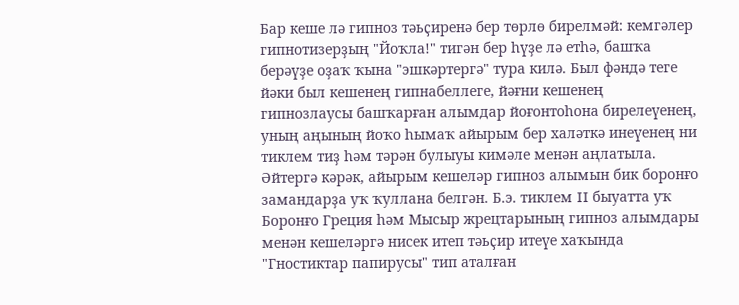Бар кеше лә гипноз тәьҫиренә бер төрлө бирелмәй: кемгәлер гипнотизерҙың "Йоҡла!" тигән бер һүҙе лә етһә, башҡа берәүҙе оҙаҡ ҡына "эшкәртергә" тура килә. Был фәндә теге йәки был кешенең гипнабеллеге, йәғни кешенең гипнозлаусы башҡарған алымдар йоғонтоһона бирелеүенең, уның аңының йоҡо һымаҡ айырым бер халәткә инеүенең ни тиклем тиҙ һәм тәрән булыуы кимәле менән аңлатыла.
Әйтергә кәрәк, айырым кешеләр гипноз алымын бик боронғо замандарҙа уҡ ҡуллана белгән. Б.э. тиклем II быуатта уҡ Боронғо Греция һәм Мысыр жрецтарының гипноз алымдары менән кешеләргә нисек итеп тәьҫир итеүе хаҡында "Гностиктар папирусы" тип аталған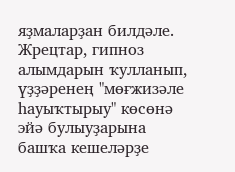яҙмаларҙан билдәле. Жрецтар, гипноз алымдарын ҡулланып, үҙҙәренең "мөғжизәле һауыҡтырыу" көсөнә эйә булыуҙарына башҡа кешеләрҙе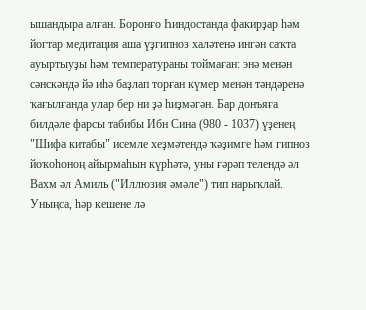ышандыра алған. Боронғо Һиндостанда факирҙар һәм йогтар медитация аша үҙгипноз халәтенә ингән саҡта ауыртыуҙы һәм температураны тоймаған: энә менән сәнскәндә йә иһә баҙлап торған күмер менән тәндәренә ҡағылғанда улар бер ни ҙә һиҙмәгән. Бар донъяға билдәле фарсы табибы Ибн Сина (980 - 1037) үҙенең "Шифа китабы" исемле хеҙмәтендә ҡәҙимге һәм гипноз йоҡоһоноң айырмаһын күрһәтә, уны ғәрәп телендә әл Вахм әл Амиль ("Иллюзия әмәле") тип нарыҡлай. Уныңса, һәр кешене лә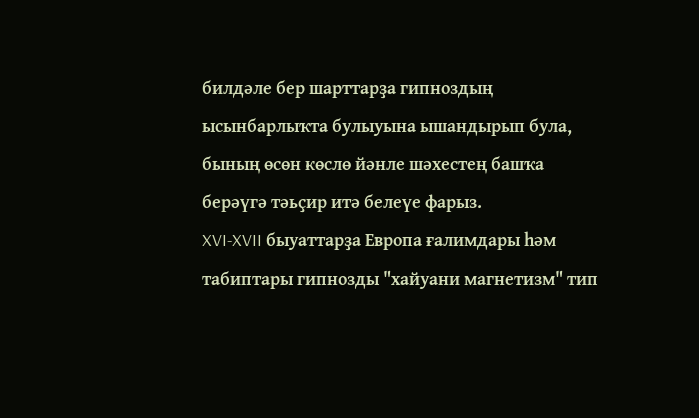билдәле бер шарттарҙа гипноздың ысынбарлыҡта булыуына ышандырып була, бының өсөн көслө йәнле шәхестең башҡа берәүгә тәьҫир итә белеүе фарыз.
XVI-XVII быуаттарҙа Европа ғалимдары һәм табиптары гипнозды "хайуани магнетизм" тип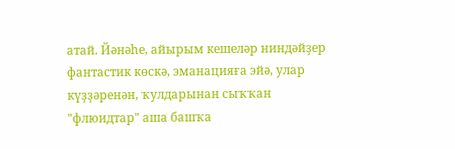атай. Йәнәһе, айырым кешеләр ниндәйҙер фантастик көскә, эманацияға эйә, улар күҙҙәренән, ҡулдарынан сыҡҡан "флюидтар" аша башҡа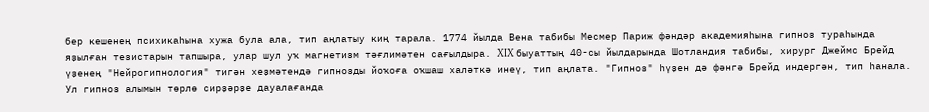бер кешенең психикаһына хужа була ала, тип аңлатыу киң тарала. 1774 йылда Вена табибы Месмер Париж фәндәр академияһына гипноз тураһында яҙылған тезистарын тапшыра, улар шул уҡ магнетизм тәғлимәтен сағылдыра. XIX быуаттың 40-сы йылдарында Шотландия табибы, хирург Джеймс Брейд үҙенең "Нейрогипнология" тигән хеҙмәтендә гипнозды йоҡоға оҡшаш халәткә инеү, тип аңлата. "Гипноз" һүҙен дә фәнгә Брейд индергән, тип һанала. Ул гипноз алымын төрлө сирҙәрҙе дауалағанда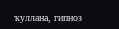ҡуллана, гипноз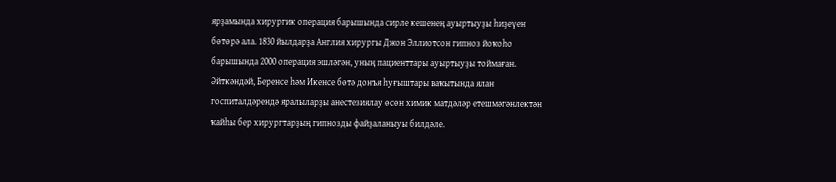ярҙамында хирургик операция барышында сирле кешенең ауыртыуҙы һиҙеүен бөтөрә ала. 1830 йылдарҙа Англия хирургы Джон Эллиотсон гипноз йоҡоһо барышында 2000 операция эшләгән, уның пациенттары ауыртыуҙы тоймаған. Әйткәндәй, Беренсе һәм Икенсе бөтә донъя һуғыштары ваҡытында ялан госпиталдәрендә яралыларҙы анестезиялау өсөн химик матдәләр етешмәгәнлектән ҡайһы бер хирургтарҙың гипнозды файҙаланыуы билдәле.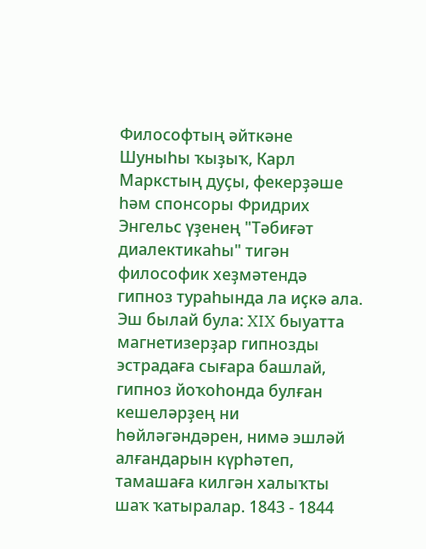Философтың әйткәне
Шуныһы ҡыҙыҡ, Карл Маркстың дуҫы, фекерҙәше һәм спонсоры Фридрих Энгельс үҙенең "Тәбиғәт диалектикаһы" тигән философик хеҙмәтендә гипноз тураһында ла иҫкә ала. Эш былай була: XIX быуатта магнетизерҙар гипнозды эстрадаға сығара башлай, гипноз йоҡоһонда булған кешеләрҙең ни һөйләгәндәрен, нимә эшләй алғандарын күрһәтеп, тамашаға килгән халыҡты шаҡ ҡатыралар. 1843 - 1844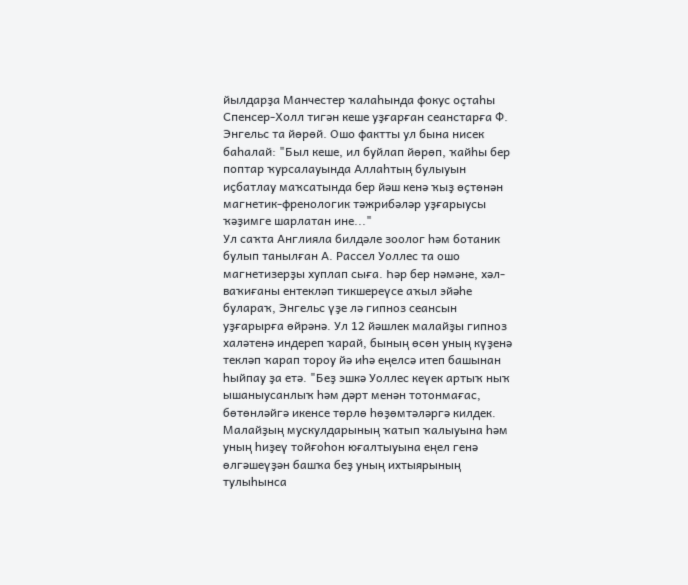йылдарҙа Манчестер ҡалаһында фокус оҫтаһы Спенсер-Холл тигән кеше уҙғарған сеанстарға Ф. Энгельс та йөрөй. Ошо фактты ул бына нисек баһалай: "Был кеше, ил буйлап йөрөп, ҡайһы бер поптар ҡурсалауында Аллаһтың булыуын иҫбатлау маҡсатында бер йәш кенә ҡыҙ өҫтөнән магнетик-френологик тәжрибәләр уҙғарыусы ҡәҙимге шарлатан ине..."
Ул саҡта Англияла билдәле зоолог һәм ботаник булып танылған А. Рассел Уоллес та ошо магнетизерҙы хуплап сыға. Һәр бер нәмәне, хәл-ваҡиғаны ентекләп тикшереүсе аҡыл эйәһе булараҡ, Энгельс үҙе лә гипноз сеансын уҙғарырға өйрәнә. Ул 12 йәшлек малайҙы гипноз халәтенә индереп ҡарай, бының өсөн уның күҙенә текләп ҡарап тороу йә иһә еңелсә итеп башынан һыйпау ҙа етә. "Беҙ эшкә Уоллес кеүек артыҡ ныҡ ышаныусанлыҡ һәм дәрт менән тотонмағас, бөтөнләйгә икенсе төрлө һөҙөмтәләргә килдек. Малайҙың мускулдарының ҡатып ҡалыуына һәм уның һиҙеү тойғоһон юғалтыуына еңел генә өлгәшеүҙән башҡа беҙ уның ихтыярының тулыһынса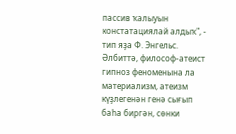пассив ҡалыуын констатациялай алдыҡ", - тип яҙа Ф. Энгельс. Әлбиттә, философ-атеист гипноз феноменына ла материализм, атеизм күҙлегенән генә сығып баһа биргән, сөнки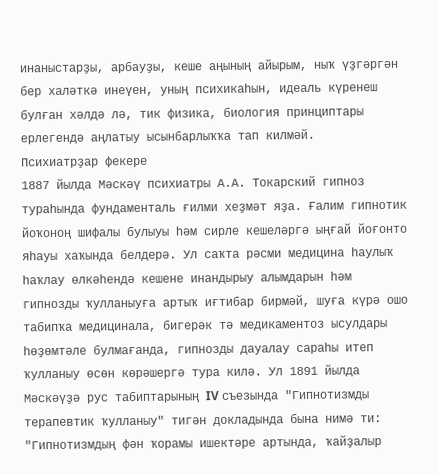инаныстарҙы, арбауҙы, кеше аңының айырым, ныҡ үҙгәргән бер халәткә инеүен, уның психикаһын, идеаль күренеш булған хәлдә лә, тик физика, биология принциптары ерлегендә аңлатыу ысынбарлыҡҡа тап килмәй.
Психиатрҙар фекере
1887 йылда Мәскәү психиатры А.А. Токарский гипноз тураһында фундаменталь ғилми хеҙмәт яҙа. Ғалим гипнотик йоҡоноң шифалы булыуы һәм сирле кешеләргә ыңғай йоғонто яһауы хаҡында белдерә. Ул саҡта рәсми медицина һаулыҡ һаҡлау өлкәһендә кешене инандырыу алымдарын һәм гипнозды ҡулланыуға артыҡ иғтибар бирмәй, шуға күрә ошо табипҡа медицинала, бигерәк тә медикаментоз ысулдары һөҙөмтәле булмағанда, гипнозды дауалау сараһы итеп ҡулланыу өсөн көрәшергә тура килә. Ул 1891 йылда Мәскәүҙә рус табиптарының IV съезында "Гипнотизмды терапевтик ҡулланыу" тигән докладында бына нимә ти: "Гипнотизмдың фән ҡорамы ишектәре артында, ҡайҙалыр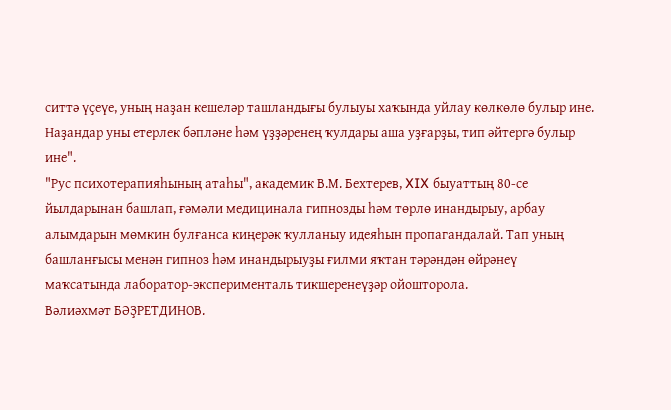ситтә үҫеүе, уның наҙан кешеләр ташландығы булыуы хаҡында уйлау көлкөлө булыр ине. Наҙандар уны етерлек бәпләне һәм үҙҙәренең ҡулдары аша уҙғарҙы, тип әйтергә булыр ине".
"Рус психотерапияһының атаһы", академик В.М. Бехтерев, XIX быуаттың 80-се йылдарынан башлап, ғәмәли медицинала гипнозды һәм төрлө инандырыу, арбау алымдарын мөмкин булғанса киңерәк ҡулланыу идеяһын пропагандалай. Тап уның башланғысы менән гипноз һәм инандырыуҙы ғилми яҡтан тәрәндән өйрәнеү маҡсатында лаборатор-эксперименталь тикшеренеүҙәр ойошторола.
Вәлиәхмәт БӘҘРЕТДИНОВ.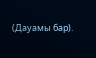(Дауамы бар).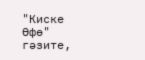"Киске Өфө" гәзите,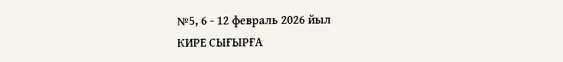№5, 6 - 12 февраль 2026 йыл
КИРЕ СЫҒЫРҒА